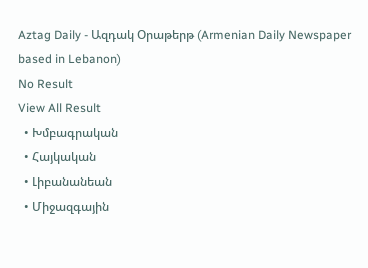Aztag Daily - Ազդակ Օրաթերթ (Armenian Daily Newspaper based in Lebanon)
No Result
View All Result
  • Խմբագրական
  • Հայկական
  • Լիբանանեան
  • Միջազգային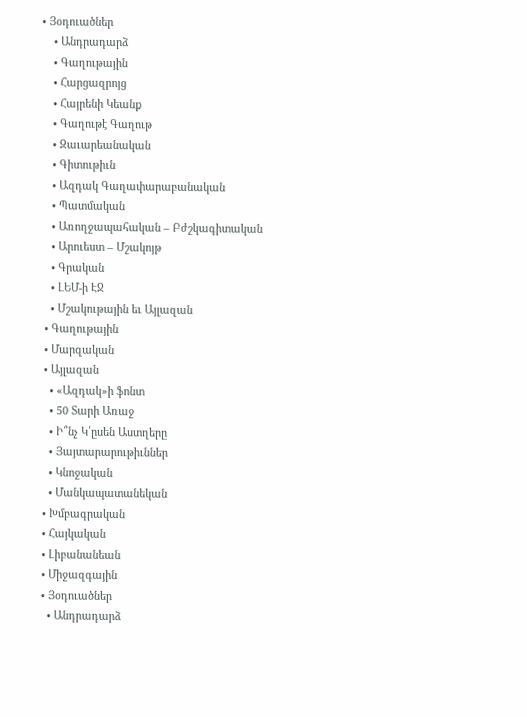• Յօդուածներ
    • Անդրադարձ
    • Գաղութային
    • Հարցազրոյց
    • Հայրենի Կեանք
    • Գաղութէ Գաղութ
    • Զաւարեանական
    • Գիտութիւն
    • Ազդակ Գաղափարաբանական
    • Պատմական
    • Առողջապահական – Բժշկագիտական
    • Արուեստ – Մշակոյթ
    • Գրական
    • ԼԵՄ-ի ԷՋ
    • Մշակութային եւ Այլազան
  • Գաղութային
  • Մարզական
  • Այլազան
    • «Ազդակ»ի ֆոնտ
    • 50 Տարի Առաջ
    • Ի՞նչ Կ՛ըսեն Աստղերը
    • Յայտարարութիւններ
    • Կնոջական
    • Մանկապատանեկան
  • Խմբագրական
  • Հայկական
  • Լիբանանեան
  • Միջազգային
  • Յօդուածներ
    • Անդրադարձ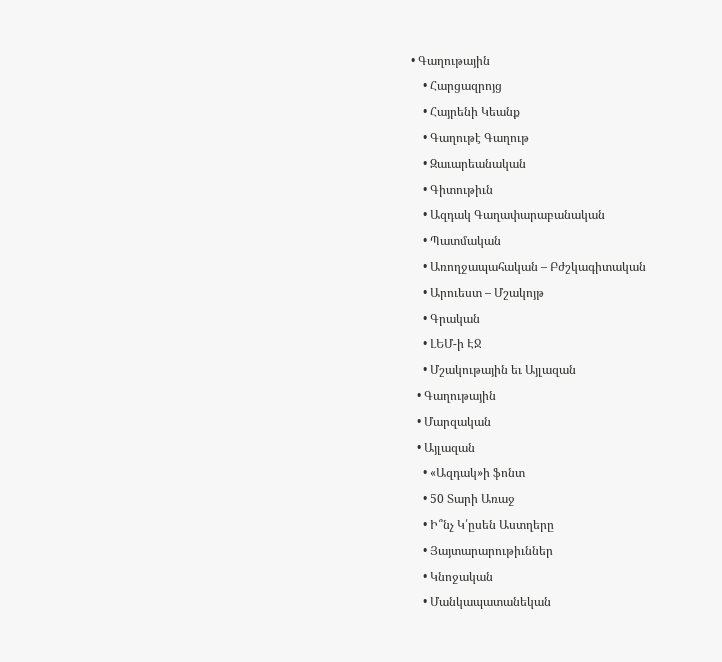• Գաղութային
    • Հարցազրոյց
    • Հայրենի Կեանք
    • Գաղութէ Գաղութ
    • Զաւարեանական
    • Գիտութիւն
    • Ազդակ Գաղափարաբանական
    • Պատմական
    • Առողջապահական – Բժշկագիտական
    • Արուեստ – Մշակոյթ
    • Գրական
    • ԼԵՄ-ի ԷՋ
    • Մշակութային եւ Այլազան
  • Գաղութային
  • Մարզական
  • Այլազան
    • «Ազդակ»ի ֆոնտ
    • 50 Տարի Առաջ
    • Ի՞նչ Կ՛ըսեն Աստղերը
    • Յայտարարութիւններ
    • Կնոջական
    • Մանկապատանեկան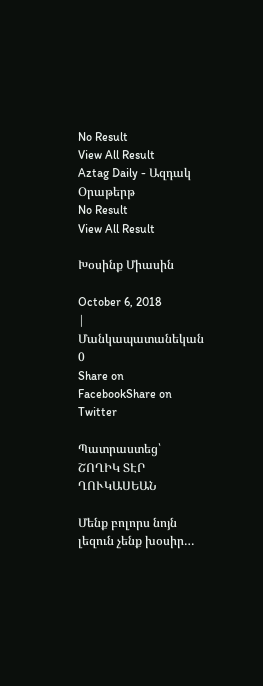No Result
View All Result
Aztag Daily - Ազդակ Օրաթերթ
No Result
View All Result

Խօսինք Միասին

October 6, 2018
| Մանկապատանեկան
0
Share on FacebookShare on Twitter

Պատրաստեց՝ ՇՈՂԻԿ ՏԷՐ ՂՈՒԿԱՍԵԱՆ

Մենք բոլորս նոյն լեզուն չենք խօսիր…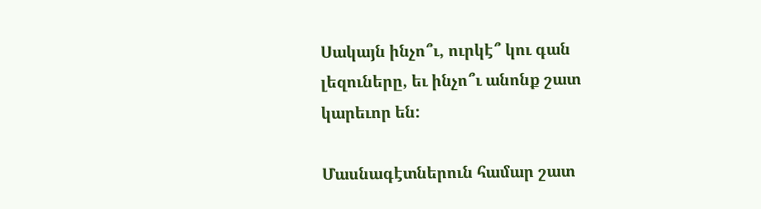Սակայն ինչո՞ւ, ուրկէ՞ կու գան լեզուները, եւ ինչո՞ւ անոնք շատ կարեւոր են:

Մասնագէտներուն համար շատ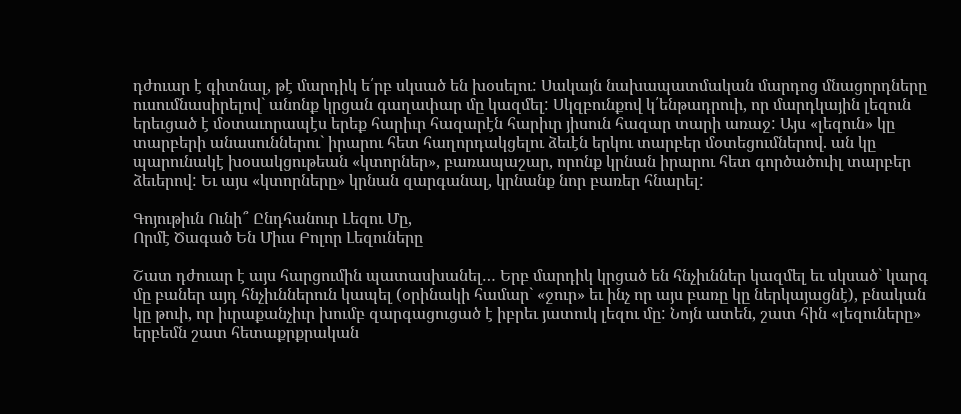դժուար է գիտնալ, թէ մարդիկ ե՛րբ սկսած են խօսելու: Սակայն նախապատմական մարդոց մնացորդները ուսումնասիրելով` անոնք կրցան գաղափար մը կազմել: Սկզբունքով կ՛ենթադրուի, որ մարդկային լեզուն երեւցած է մօտաւորապէս երեք հարիւր հազարէն հարիւր յիսուն հազար տարի առաջ: Այս «լեզուն» կը տարբերի անասուններու` իրարու հետ հաղորդակցելու ձեւէն երկու տարբեր մօտեցումներով. ան կը պարունակէ խօսակցութեան «կտորներ», բառապաշար, որոնք կրնան իրարու հետ գործածուիլ տարբեր ձեւերով: Եւ այս «կտորները» կրնան զարգանալ, կրնանք նոր բառեր հնարել:

Գոյութիւն Ունի՞ Ընդհանուր Լեզու Մը,
Որմէ Ծագած Են Միւս Բոլոր Լեզուները

Շատ դժուար է այս հարցումին պատասխանել… Երբ մարդիկ կրցած են հնչիւններ կազմել եւ սկսած` կարգ մը բաներ այդ հնչիւններուն կապել (օրինակի համար` «ջուր» եւ ինչ որ այս բառը կը ներկայացնէ), բնական կը թուի, որ իւրաքանչիւր խումբ զարգացուցած է իբրեւ յատուկ լեզու մը: Նոյն ատեն, շատ հին «լեզուները» երբեմն շատ հետաքրքրական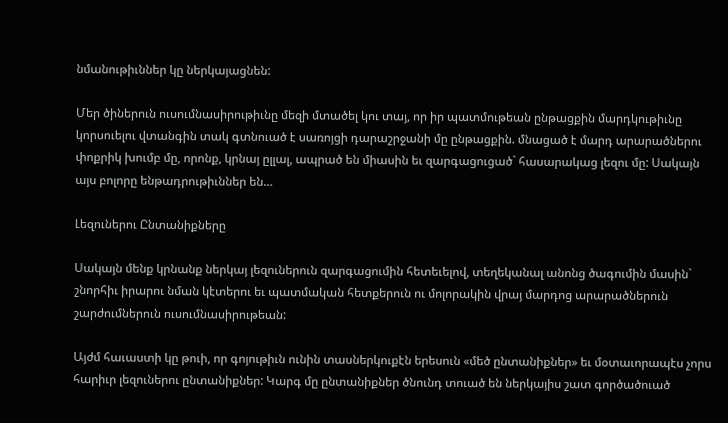նմանութիւններ կը ներկայացնեն:

Մեր ծիներուն ուսումնասիրութիւնը մեզի մտածել կու տայ, որ իր պատմութեան ընթացքին մարդկութիւնը կորսուելու վտանգին տակ գտնուած է սառոյցի դարաշրջանի մը ընթացքին. մնացած է մարդ արարածներու փոքրիկ խումբ մը, որոնք, կրնայ ըլլալ, ապրած են միասին եւ զարգացուցած` հասարակաց լեզու մը: Սակայն այս բոլորը ենթադրութիւններ են…

Լեզուներու Ընտանիքները

Սակայն մենք կրնանք ներկայ լեզուներուն զարգացումին հետեւելով, տեղեկանալ անոնց ծագումին մասին` շնորհիւ իրարու նման կէտերու եւ պատմական հետքերուն ու մոլորակին վրայ մարդոց արարածներուն շարժումներուն ուսումնասիրութեան:

Այժմ հաւաստի կը թուի, որ գոյութիւն ունին տասներկուքէն երեսուն «մեծ ընտանիքներ» եւ մօտաւորապէս չորս հարիւր լեզուներու ընտանիքներ: Կարգ մը ընտանիքներ ծնունդ տուած են ներկայիս շատ գործածուած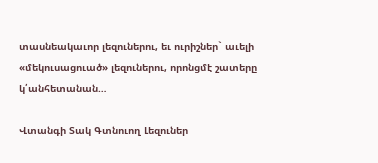տասնեակաւոր լեզուներու, եւ ուրիշներ` աւելի «մեկուսացուած» լեզուներու, որոնցմէ շատերը կ՛անհետանան…

Վտանգի Տակ Գտնուող Լեզուներ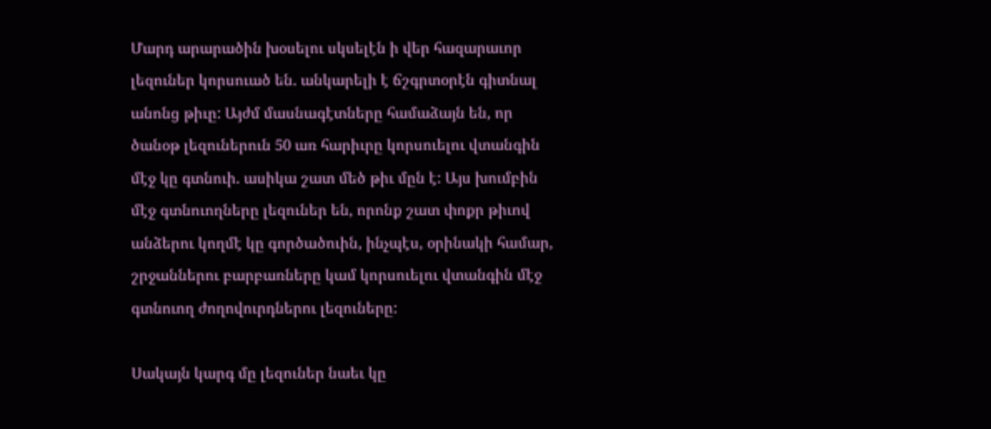Մարդ արարածին խօսելու սկսելէն ի վեր հազարաւոր լեզուներ կորսուած են. անկարելի է ճշգրտօրէն գիտնալ անոնց թիւը: Այժմ մասնագէտները համաձայն են, որ ծանօթ լեզուներուն 50 առ հարիւրը կորսուելու վտանգին մէջ կը գտնուի. ասիկա շատ մեծ թիւ մըն է: Այս խումբին մէջ գտնուողները լեզուներ են, որոնք շատ փոքր թիւով անձերու կողմէ կը գործածուին, ինչպէս, օրինակի համար, շրջաններու բարբառները կամ կորսուելու վտանգին մէջ գտնուող ժողովուրդներու լեզուները:

Սակայն կարգ մը լեզուներ նաեւ կը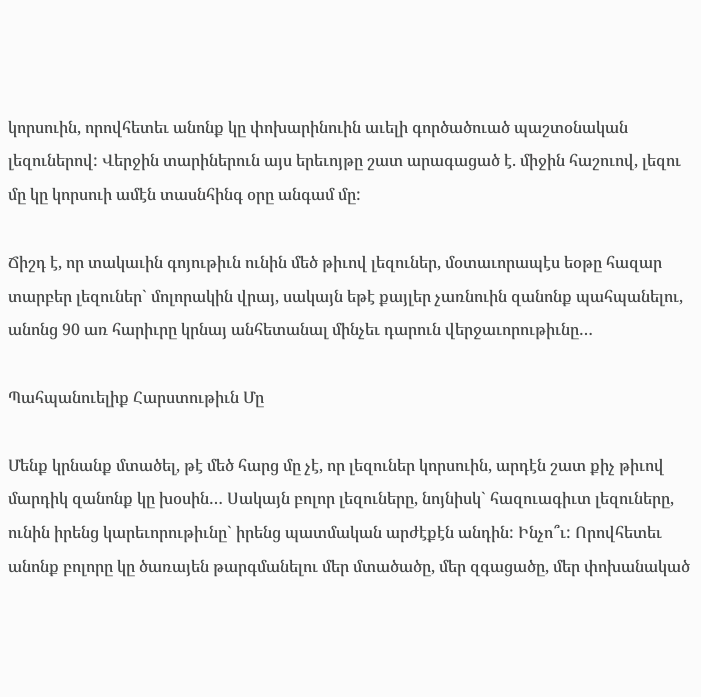կորսուին, որովհետեւ անոնք կը փոխարինուին աւելի գործածուած պաշտօնական լեզուներով: Վերջին տարիներուն այս երեւոյթը շատ արագացած է. միջին հաշուով, լեզու մը կը կորսուի ամէն տասնհինգ օրը անգամ մը:

Ճիշդ է, որ տակաւին գոյութիւն ունին մեծ թիւով լեզուներ, մօտաւորապէս եօթը հազար տարբեր լեզուներ` մոլորակին վրայ, սակայն եթէ քայլեր չառնուին զանոնք պահպանելու, անոնց 90 առ հարիւրը կրնայ անհետանալ մինչեւ դարուն վերջաւորութիւնը…

Պահպանուելիք Հարստութիւն Մը

Մենք կրնանք մտածել, թէ մեծ հարց մը չէ, որ լեզուներ կորսուին, արդէն շատ քիչ թիւով մարդիկ զանոնք կը խօսին… Սակայն բոլոր լեզուները, նոյնիսկ` հազուագիւտ լեզուները, ունին իրենց կարեւորութիւնը` իրենց պատմական արժէքէն անդին: Ինչո՞ւ: Որովհետեւ անոնք բոլորը կը ծառայեն թարգմանելու մեր մտածածը, մեր զգացածը, մեր փոխանակած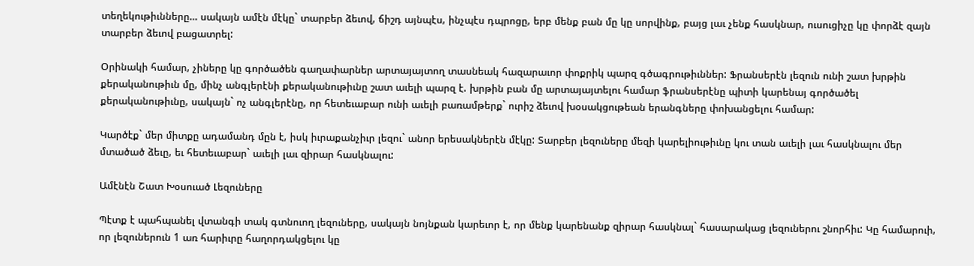տեղեկութիւնները… սակայն ամէն մէկը` տարբեր ձեւով, ճիշդ այնպէս, ինչպէս դպրոցը, երբ մենք բան մը կը սորվինք, բայց լաւ չենք հասկնար, ուսուցիչը կը փորձէ զայն տարբեր ձեւով բացատրել:

Օրինակի համար, չիները կը գործածեն գաղափարներ արտայայտող տասնեակ հազարաւոր փոքրիկ պարզ գծագրութիւններ: Ֆրանսերէն լեզուն ունի շատ խրթին քերականութիւն մը, մինչ անգլերէնի քերականութիւնը շատ աւելի պարզ է. խրթին բան մը արտայայտելու համար ֆրանսերէնը պիտի կարենայ գործածել քերականութիւնը, սակայն` ոչ անգլերէնը, որ հետեւաբար ունի աւելի բառամթերք` ուրիշ ձեւով խօսակցութեան երանգները փոխանցելու համար:

Կարծէք` մեր միտքը ադամանդ մըն է, իսկ իւրաքանչիւր լեզու` անոր երեսակներէն մէկը: Տարբեր լեզուները մեզի կարելիութիւնը կու տան աւելի լաւ հասկնալու մեր մտածած ձեւը, եւ հետեւաբար` աւելի լաւ զիրար հասկնալու:

Ամէնէն Շատ Խօսուած Լեզուները

Պէտք է պահպանել վտանգի տակ գտնուող լեզուները, սակայն նոյնքան կարեւոր է, որ մենք կարենանք զիրար հասկնալ` հասարակաց լեզուներու շնորհիւ: Կը համարուի, որ լեզուներուն 1 առ հարիւրը հաղորդակցելու կը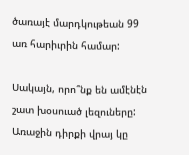ծառայէ մարդկութեան 99 առ հարիւրին համար:

Սակայն, որո՞նք են ամէնէն շատ խօսուած լեզուները: Առաջին դիրքի վրայ կը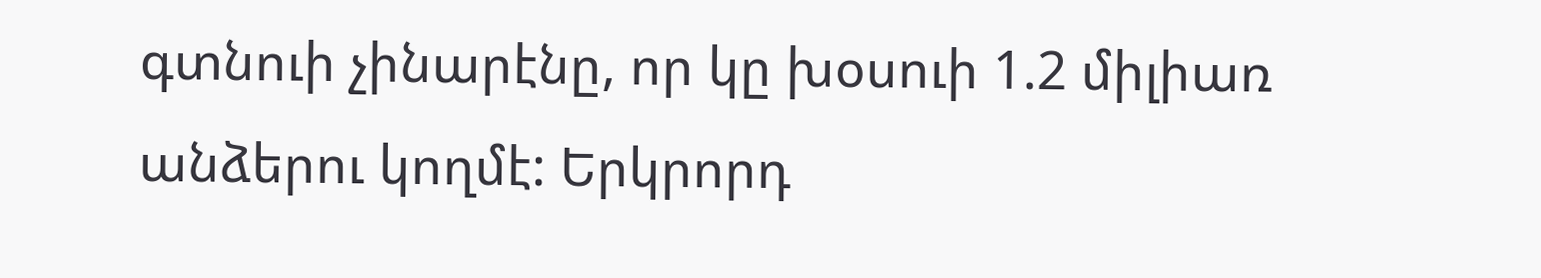գտնուի չինարէնը, որ կը խօսուի 1.2 միլիառ անձերու կողմէ: Երկրորդ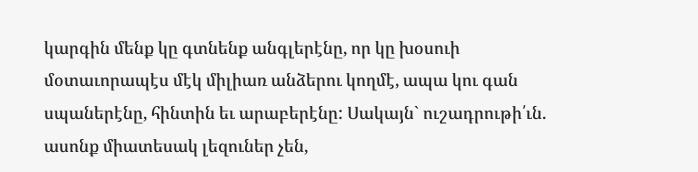կարգին մենք կը գտնենք անգլերէնը, որ կը խօսուի մօտաւորապէս մէկ միլիառ անձերու կողմէ, ապա կու գան սպաներէնը, հինտին եւ արաբերէնը: Սակայն` ուշադրութի՛ւն. ասոնք միատեսակ լեզուներ չեն,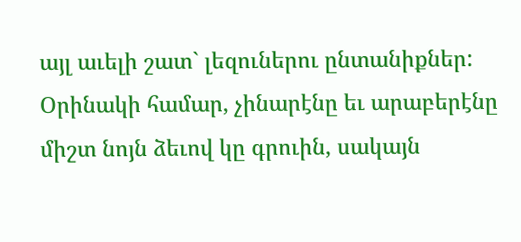այլ աւելի շատ` լեզուներու ընտանիքներ: Օրինակի համար, չինարէնը եւ արաբերէնը միշտ նոյն ձեւով կը գրուին, սակայն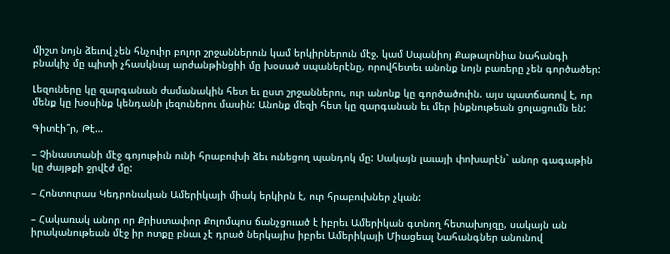միշտ նոյն ձեւով չեն հնչուիր բոլոր շրջաններուն կամ երկիրներուն մէջ. կամ Սպանիոյ Քաթալոնիա նահանգի բնակիչ մը պիտի չհասկնայ արժանթինցիի մը խօսած սպաներէնը, որովհետեւ անոնք նոյն բառերը չեն գործածեր:

Լեզուները կը զարգանան ժամանակին հետ եւ ըստ շրջաններու, ուր անոնք կը գործածուին. այս պատճառով է, որ մենք կը խօսինք կենդանի լեզուներու մասին: Անոնք մեզի հետ կը զարգանան եւ մեր ինքնութեան ցոլացումն են:

Գիտէի՞ր, Թէ…

– Չինաստանի մէջ գոյութիւն ունի հրաբուխի ձեւ ունեցող պանդոկ մը: Սակայն լաւայի փոխարէն` անոր գագաթին կը ժայթքի ջրվէժ մը:

– Հոնտուրաս Կեդրոնական Ամերիկայի միակ երկիրն է, ուր հրաբուխներ չկան:

– Հակառակ անոր որ Քրիստափոր Քոլոմպոս ճանչցուած է իբրեւ Ամերիկան գտնող հետախոյզը, սակայն ան իրականութեան մէջ իր ոտքը բնաւ չէ դրած ներկայիս իբրեւ Ամերիկայի Միացեալ Նահանգներ անունով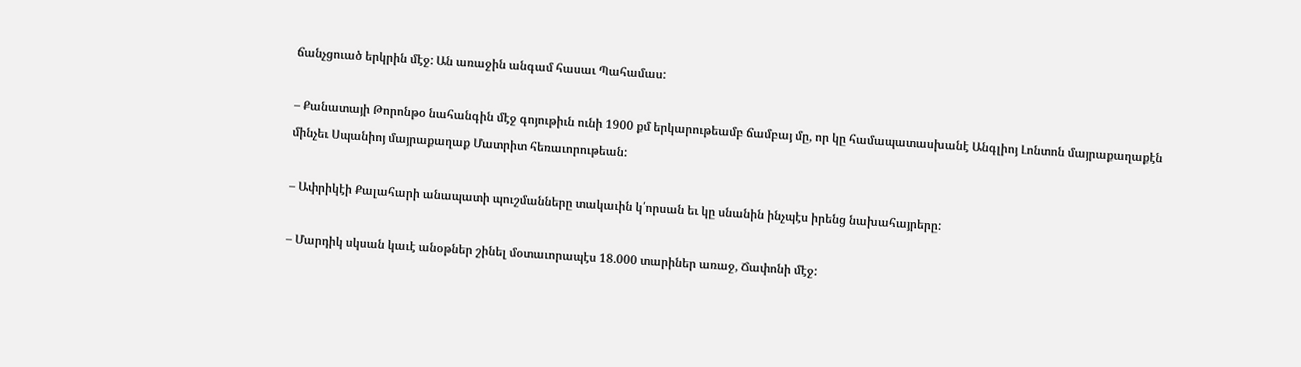ճանչցուած երկրին մէջ: Ան առաջին անգամ հասաւ Պահամաս:

– Քանատայի Թորոնթօ նահանգին մէջ գոյութիւն ունի 1900 քմ երկարութեամբ ճամբայ մը, որ կը համապատասխանէ Անգլիոյ Լոնտոն մայրաքաղաքէն մինչեւ Սպանիոյ մայրաքաղաք Մատրիտ հեռաւորութեան:

– Ափրիկէի Քալահարի անապատի պուշմանները տակաւին կ՛որսան եւ կը սնանին ինչպէս իրենց նախահայրերը:

– Մարդիկ սկսան կաւէ անօթներ շինել մօտաւորապէս 18.000 տարիներ առաջ, Ճափոնի մէջ: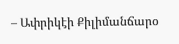– Ափրիկէի Քիլիմանճարօ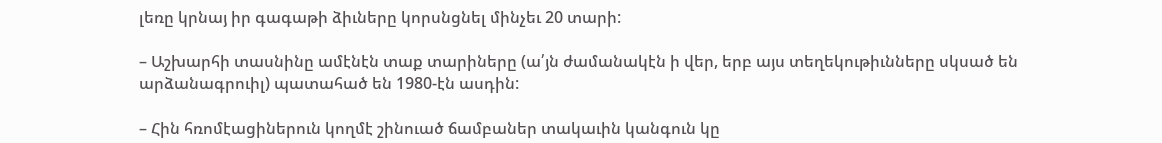լեռը կրնայ իր գագաթի ձիւները կորսնցնել մինչեւ 20 տարի:

– Աշխարհի տասնինը ամէնէն տաք տարիները (ա՛յն ժամանակէն ի վեր, երբ այս տեղեկութիւնները սկսած են արձանագրուիլ) պատահած են 1980-էն ասդին:

– Հին հռոմէացիներուն կողմէ շինուած ճամբաներ տակաւին կանգուն կը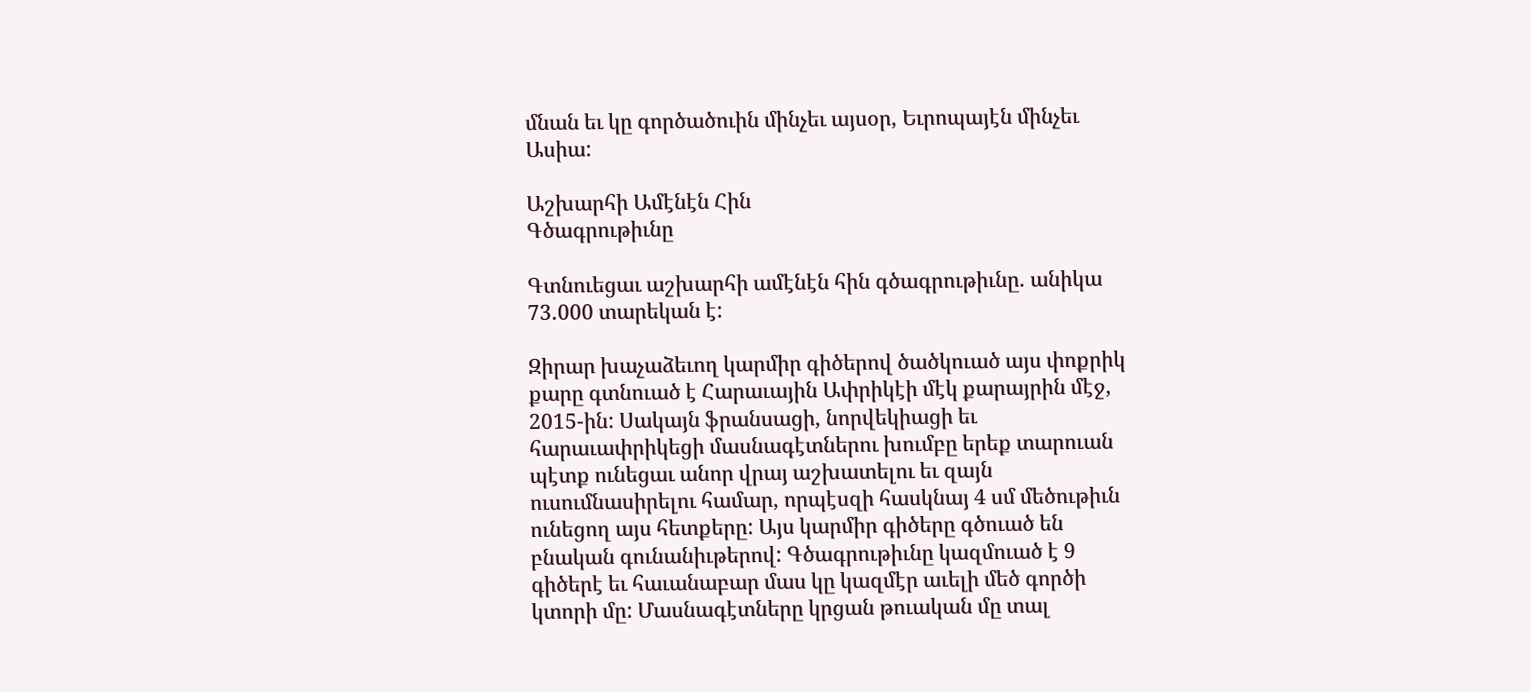մնան եւ կը գործածուին մինչեւ այսօր, Եւրոպայէն մինչեւ Ասիա:

Աշխարհի Ամէնէն Հին
Գծագրութիւնը

Գտնուեցաւ աշխարհի ամէնէն հին գծագրութիւնը. անիկա 73.000 տարեկան է:

Զիրար խաչաձեւող կարմիր գիծերով ծածկուած այս փոքրիկ քարը գտնուած է Հարաւային Ափրիկէի մէկ քարայրին մէջ, 2015-ին: Սակայն ֆրանսացի, նորվեկիացի եւ հարաւափրիկեցի մասնագէտներու խումբը երեք տարուան պէտք ունեցաւ անոր վրայ աշխատելու եւ զայն ուսումնասիրելու համար, որպէսզի հասկնայ 4 սմ մեծութիւն ունեցող այս հետքերը: Այս կարմիր գիծերը գծուած են բնական գունանիւթերով: Գծագրութիւնը կազմուած է 9 գիծերէ եւ հաւանաբար մաս կը կազմէր աւելի մեծ գործի կտորի մը: Մասնագէտները կրցան թուական մը տալ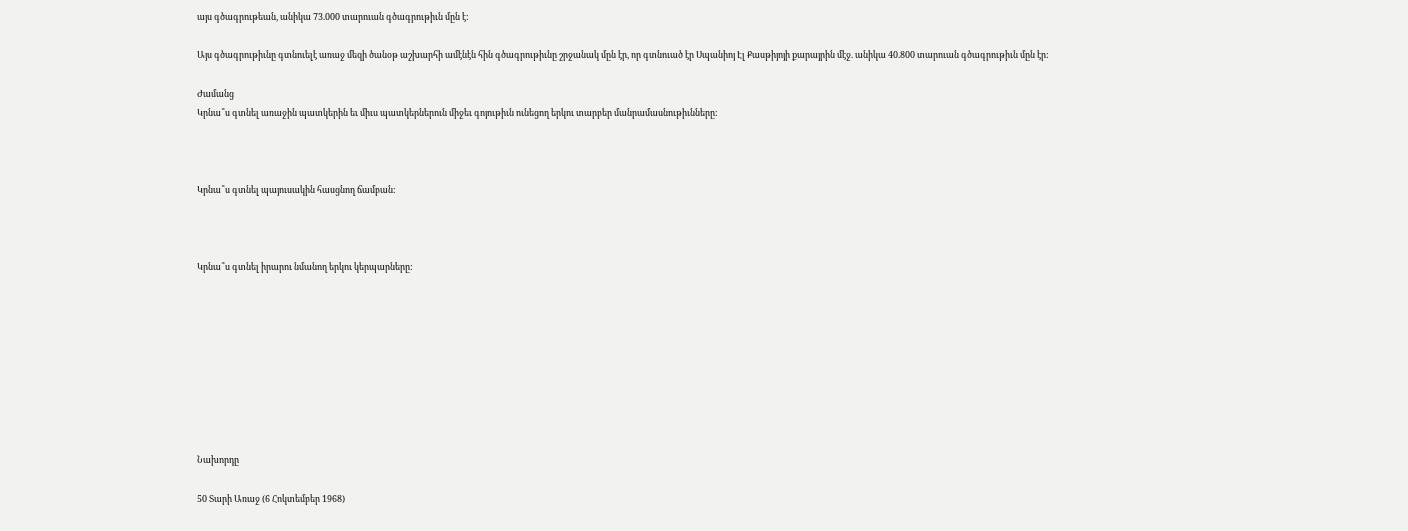այս գծագրութեան, անիկա 73.000 տարուան գծագրութիւն մըն է:

Այս գծագրութիւնը գտնուելէ առաջ մեզի ծանօթ աշխարհի ամէնէն հին գծագրութիւնը շրջանակ մըն էր, որ գտնուած էր Սպանիոյ Էլ Քասթիյոյի քարայրին մէջ. անիկա 40.800 տարուան գծագրութիւն մըն էր:

Ժամանց
Կրնա՞ս գտնել առաջին պատկերին եւ միւս պատկերներուն միջեւ գոյութիւն ունեցող երկու տարբեր մանրամասնութիւնները:



Կրնա՞ս գտնել պայուսակին հասցնող ճամբան:



Կրնա՞ս գտնել իրարու նմանող երկու կերպարները:









Նախորդը

50 Տարի Առաջ (6 Հոկտեմբեր 1968)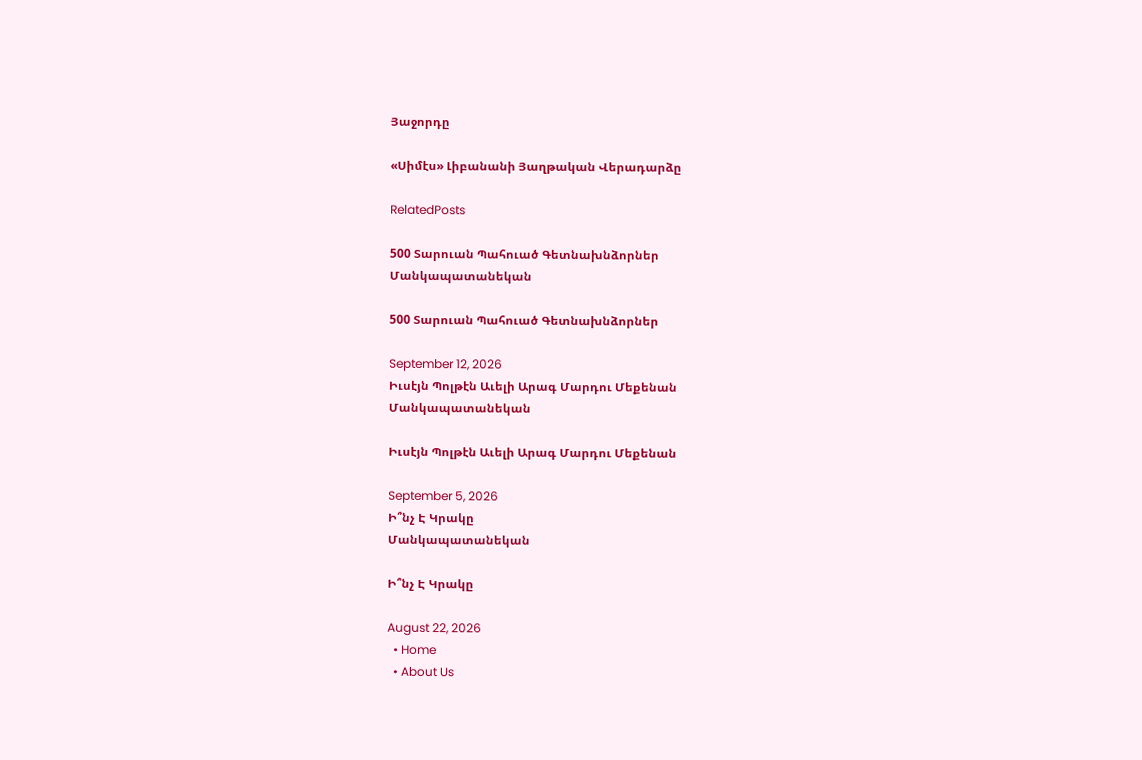Յաջորդը

«Սիմէս» Լիբանանի Յաղթական Վերադարձը

RelatedPosts

500 Տարուան Պահուած Գետնախնձորներ
Մանկապատանեկան

500 Տարուան Պահուած Գետնախնձորներ

September 12, 2026
Իւսէյն Պոլթէն Աւելի Արագ Մարդու Մեքենան
Մանկապատանեկան

Իւսէյն Պոլթէն Աւելի Արագ Մարդու Մեքենան

September 5, 2026
Ի՞նչ Է Կրակը
Մանկապատանեկան

Ի՞նչ Է Կրակը

August 22, 2026
  • Home
  • About Us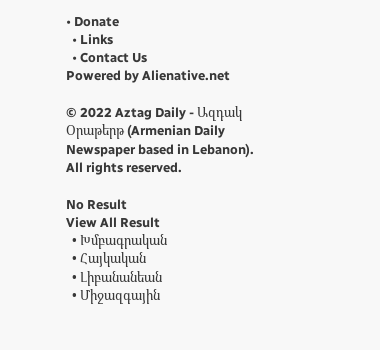• Donate
  • Links
  • Contact Us
Powered by Alienative.net

© 2022 Aztag Daily - Ազդակ Օրաթերթ (Armenian Daily Newspaper based in Lebanon). All rights reserved.

No Result
View All Result
  • Խմբագրական
  • Հայկական
  • Լիբանանեան
  • Միջազգային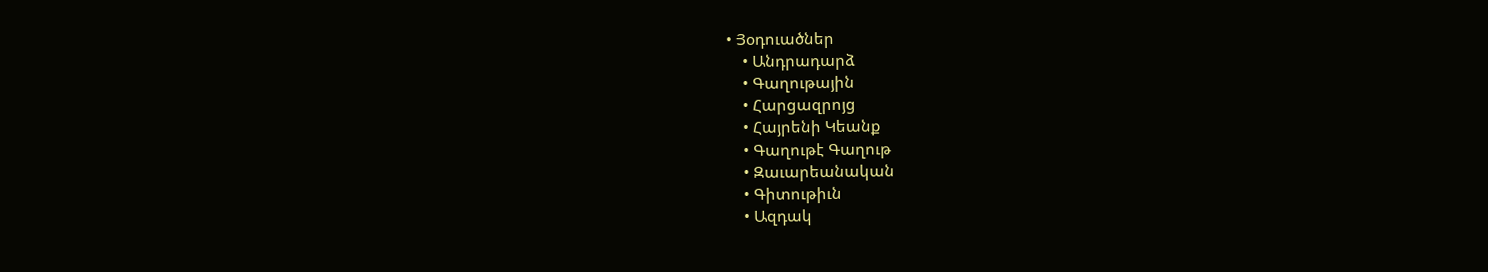• Յօդուածներ
    • Անդրադարձ
    • Գաղութային
    • Հարցազրոյց
    • Հայրենի Կեանք
    • Գաղութէ Գաղութ
    • Զաւարեանական
    • Գիտութիւն
    • Ազդակ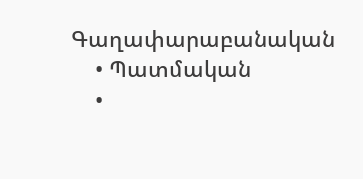Գաղափարաբանական
    • Պատմական
    •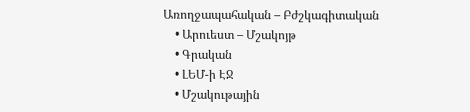Առողջապահական – Բժշկագիտական
    • Արուեստ – Մշակոյթ
    • Գրական
    • ԼԵՄ-ի ԷՋ
    • Մշակութային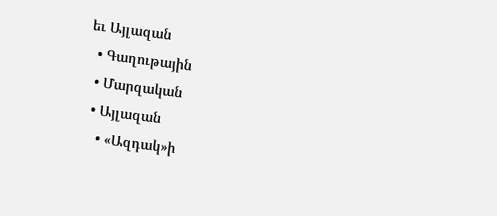եւ Այլազան
  • Գաղութային
  • Մարզական
  • Այլազան
    • «Ազդակ»ի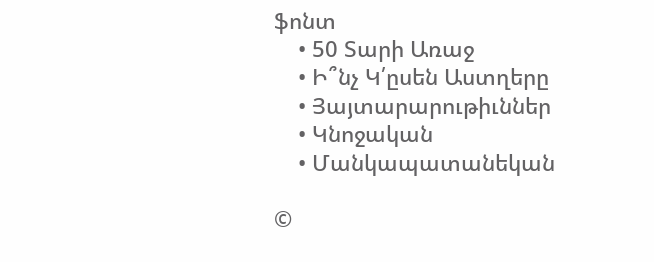ֆոնտ
    • 50 Տարի Առաջ
    • Ի՞նչ Կ՛ըսեն Աստղերը
    • Յայտարարութիւններ
    • Կնոջական
    • Մանկապատանեկան

©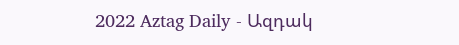2022 Aztag Daily - Ազդակ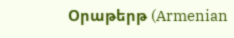Օրաթերթ (Armenian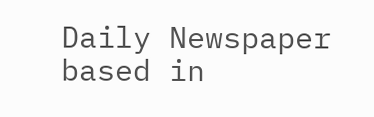Daily Newspaper based in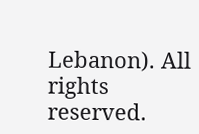Lebanon). All rights reserved.